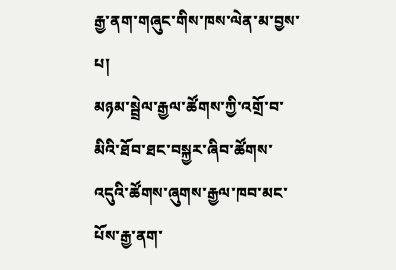རྒྱ་ནག་གཞུང་གིས་ཁས་ལེན་མ་བྱས་པ།
མཉམ་སྦྲེལ་རྒྱལ་ཚོགས་ཀྱི་འགྲོ་བ་མིའི་ཐོབ་ཐང་བསྐྱར་ཞིབ་ཚོགས་འདུའི་ཚོགས་ཞུགས་རྒྱལ་ཁབ་མང་པོས་རྒྱ་ནག་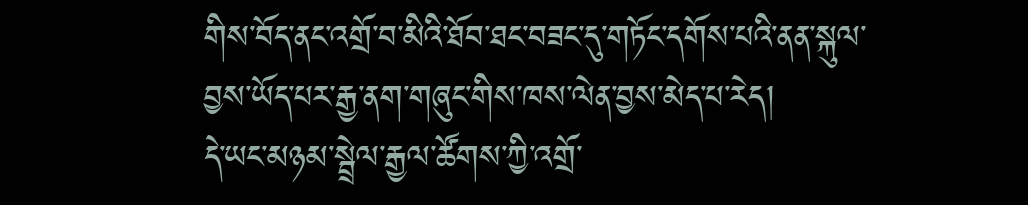གིས་བོད་ནང་འགྲོ་བ་མིའི་ཐོབ་ཐང་བཟང་དུ་གཏོང་དགོས་པའི་ནན་སྐུལ་བྱས་ཡོད་པར་རྒྱ་ནག་གཞུང་གིས་ཁས་ལེན་བྱས་མེད་པ་རེད།
དེ་ཡང་མཉམ་སྦྲེལ་རྒྱལ་ཚོགས་ཀྱི་འགྲོ་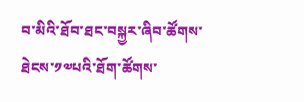བ་མིའི་ཐོབ་ཐང་བསྐྱར་ཞིབ་ཚོགས་ཐེངས་༡༧པའི་ཐོག་ཚོགས་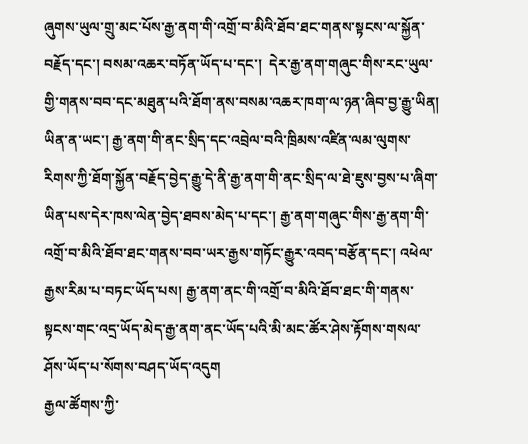ཞུགས་ཡུལ་གྲུ་མང་པོས་རྒྱ་ནག་གི་འགྲོ་བ་མིའི་ཐོབ་ཐང་གནས་སྟངས་ལ་སྐྱོན་བརྗོད་དང་། བསམ་འཆར་བཏོན་ཡོད་པ་དང་།  དེར་རྒྱ་ནག་གཞུང་གིས་རང་ཡུལ་གྱི་གནས་བབ་དང་མཐུན་པའི་ཐོག་ནས་བསམ་འཆར་ཁག་ལ་ཉན་ཞིབ་བྱ་རྒྱུ་ཡིན། ཡིན་ན་ཡང་། རྒྱ་ནག་གི་ནང་སྲིད་དང་འབྲེལ་བའི་ཁྲིམས་འཛིན་ལམ་ལུགས་རིགས་ཀྱི་ཐོག་སྐྱོན་བརྗོད་བྱེད་རྒྱུ་དེ་ནི་རྒྱ་ནག་གི་ནང་སྲིད་ལ་ཐེ་ཇུས་བྱས་པ་ཞིག་ཡིན་པས་དེར་ཁས་ལེན་བྱེད་ཐབས་མེད་པ་དང་། རྒྱ་ནག་གཞུང་གིས་རྒྱ་ནག་གི་འགྲོ་བ་མིའི་ཐོབ་ཐང་གནས་བབ་ཡར་རྒྱས་གཏོང་རྒྱུར་འབད་བརྩོན་དང་། འཕེལ་རྒྱས་རིམ་པ་བཏང་ཡོད་པས། རྒྱ་ནག་ནང་གི་འགྲོ་བ་མིའི་ཐོབ་ཐང་གི་གནས་སྟངས་གང་འདྲ་ཡོད་མེད་རྒྱ་ནག་ནང་ཡོད་པའི་མི་མང་ཚོར་ཤེས་རྟོགས་གསལ་ཤོས་ཡོད་པ་སོགས་བཤད་ཡོད་འདུག
རྒྱལ་ཚོགས་ཀྱི་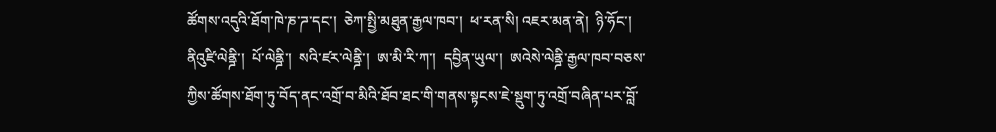ཚོགས་འདུའི་ཐོག་ཁེ་ཎ་ཌ་དང་།  ཅེཀ་སྤྱི་མཐུན་རྒྱལ་ཁབ་།  ཕ་རན་སི། འཇར་མན་ནེ།  ཉི་ཧོང་།  ནིའུཛི་ལེནྜི་།  པོ་ལེནྜི་།  སའི་ཛར་ལེནྜི་།  ཨ་མི་རི་ཀ་།  དབྱིན་ཡུལ་།  ཨའེསེ་ལེནྜི་རྒྱལ་ཁབ་བཅས་ཀྱིས་ཚོགས་ཐོག་ཏུ་བོད་ནང་འགྲོ་བ་མིའི་ཐོབ་ཐང་གི་གནས་སྟངས་ཇེ་སྡུག་ཏུ་འགྲོ་བཞིན་པར་བློ་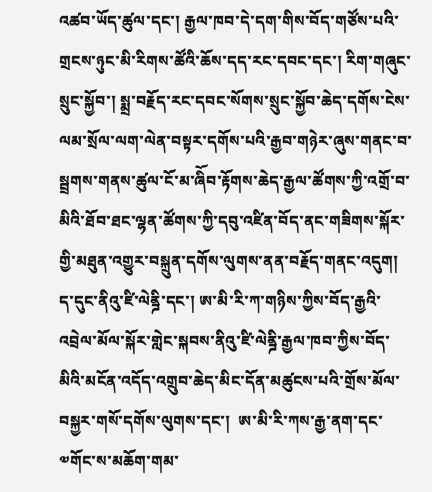འཚབ་ཡོད་ཚུལ་དང་། རྒྱལ་ཁབ་དེ་དག་གིས་བོད་གཙོས་པའི་གྲངས་ཉུང་མི་རིགས་ཚོའི་ཆོས་དད་རང་དབང་དང་། རིག་གཞུང་སྲུང་སྐྱོབ་། སྨྲ་བརྗོད་རང་དབང་སོགས་སྲུང་སྐྱོབ་ཆེད་དགོས་ངེས་ལམ་སྲོལ་ལག་ལེན་བསྟར་དགོས་པའི་རྒྱབ་གཉེར་ཞུས་གནང་བ་སྦྲགས་གནས་ཚུལ་ངོ་མ་ཞིོབ་རྟོགས་ཆེད་རྒྱལ་ཚོགས་ཀྱི་འགྲོ་བ་མིའི་ཐོབ་ཐང་ལྷན་ཚོགས་ཀྱི་དབུ་འཛིན་བོད་ནང་གཟིགས་སྐོར་གྱི་མཐུན་འགྱུར་བསྐྲུན་དགོས་ལུགས་ནན་བརྗོད་གནང་འདུག། ད་དུང་ནིའུ་ཛི་ལེནྜི་དང་། ཨ་མི་རི་ཀ་གཉིས་ཀྱིས་བོད་རྒྱའི་འབྲེལ་མོལ་སྐོར་གླེང་སྐབས་ནིའུ་ཛི་ལེནྜི་རྒྱལ་ཁབ་ཀྱིས་བོད་མིའི་མངོན་འདོད་འགྲུབ་ཆེད་མིང་དོན་མཚུངས་པའི་གྲོས་མོལ་བསྐྱར་གསོ་དགོས་ལུགས་དང་།  ཨ་མི་རི་ཀས་རྒྱ་ནག་དང་༧གོང་ས་མཆོག་གམ་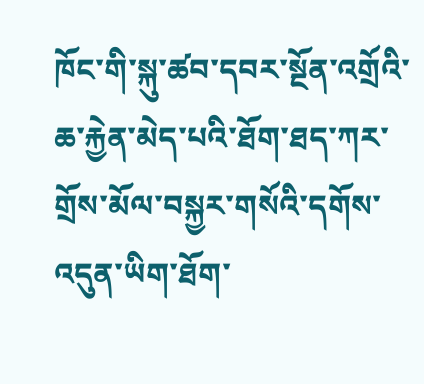ཁོང་གི་སྐུ་ཚབ་དབར་སྔོན་འགྲོའི་ཆ་རྐྱེན་མེད་པའི་ཐོག་ཐད་ཀར་གྲོས་མོལ་བསྐྱར་གསོའི་དགོས་འདུན་ཡིག་ཐོག་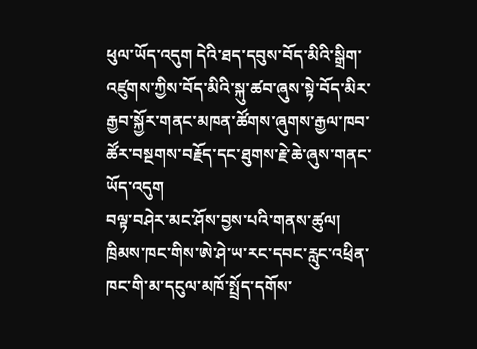ཕུལ་ཡོད་འདུག དེའི་ཐད་དབུས་བོད་མིའི་སྒྲིག་འཛུགས་ཀྱིས་བོད་མིའི་སྐུ་ཚབ་ཞུས་སྟེ་བོད་མིར་རྒྱབ་སྐྱོར་གནང་མཁན་ཚོགས་ཞུགས་རྒྱལ་ཁབ་ཚོར་བསྔགས་བརྗོད་དང་ཐུགས་རྗེ་ཆེ་ཞུས་གནང་ཡོད་འདུག
བལྟ་བཤེར་མང་ཤོས་བྱས་པའི་གནས་ཚུལ།
ཁྲིམས་ཁང་གིས་ཨེ་ཤེ་ཡ་རང་དབང་རླུང་འཕྲིན་ཁང་གི་མ་དངུལ་མཁོ་སྤྲོད་དགོས་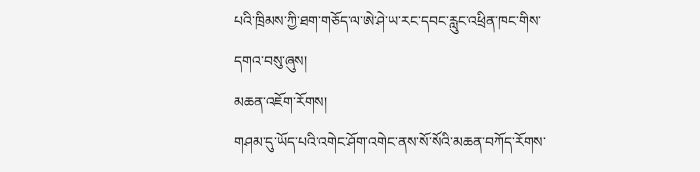པའི་ཁྲིམས་ཀྱི་ཐག་གཅོད་ལ་ཨེ་ཤེ་ཡ་རང་དབང་རླུང་འཕྲིན་ཁང་གིས་དགའ་བསུ་ཞུས།
མཆན་འཇོག་རོགས།
གཤམ་དུ་ཡོད་པའི་འགེང་ཤོག་འགེང་ནས་སོ་སོའི་མཆན་བཀོད་རོགས་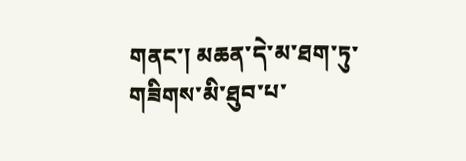གནང་། མཆན་དེ་མ་ཐག་ཏུ་གཟིགས་མི་ཐུབ་པ་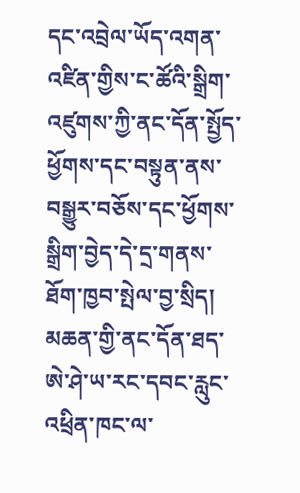དང་འབྲེལ་ཡོད་འགན་འཛིན་གྱིས་ང་ཚོའི་སྒྲིག་འཛུགས་ཀྱི་ནང་དོན་སྤྱོད་ཕྱོགས་དང་བསྟུན་ནས་བསྒྱུར་བཅོས་དང་ཕྱོགས་སྒྲིག་བྱེད་དེ་དྲ་གནས་ཐོག་ཁྱབ་སྤེལ་བྱ་སྲིད། མཆན་གྱི་ནང་དོན་ཐད་ཨེ་ཤེ་ཡ་རང་དབང་རླུང་འཕྲིན་ཁང་ལ་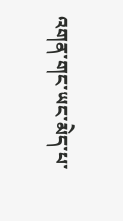འགན་གང་ཡང་མེད་པ་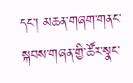དང་། མཆན་གཞག་གནང་སྐབས་གཞན་གྱི་ཚོར་སྣང་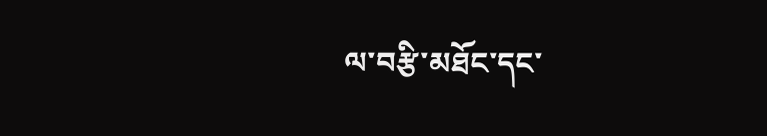ལ་བརྩི་མཐོང་དང་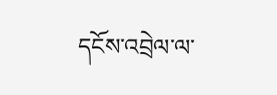དངོས་འབྲེལ་ལ་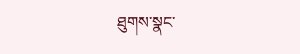ཐུགས་སྣང་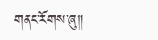གནང་རོགས་ཞུ༎